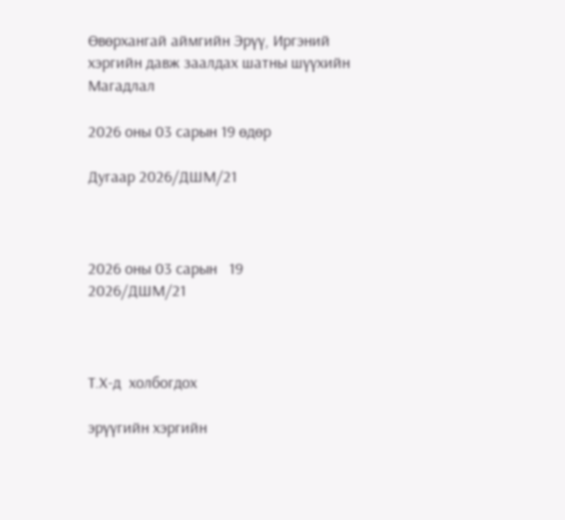Өвөрхангай аймгийн Эрүү, Иргэний хэргийн давж заалдах шатны шүүхийн Магадлал

2026 оны 03 сарын 19 өдөр

Дугаар 2026/ДШМ/21



2026 оны 03 сарын   19                                                 2026/ДШМ/21



Т.Х-д  холбогдох

эрүүгийн хэргийн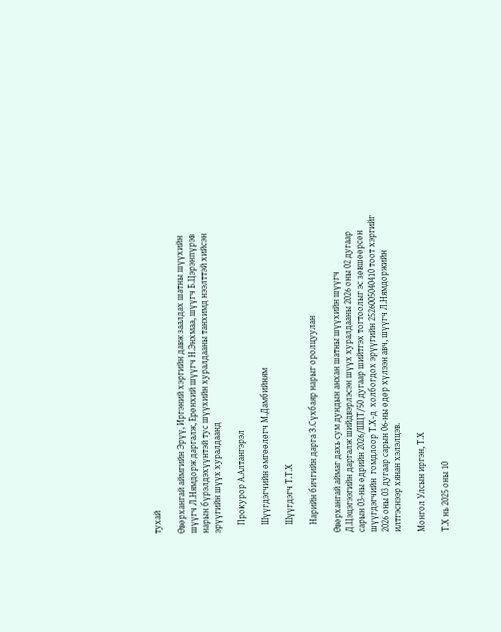тухай

Өвөрхангай аймгийн Эрүү, Иргэний хэргийн давж заалдах шатны шүүхийн шүүгч Л.Нямдорж даргалж, Ерөнхий шүүгч Н.Энхмаа, шүүгч Б.Цэрэнпүрэв нарын бүрэлдэхүүнтэй тус шүүхийн хуралдааны танхимд нээлттэй хийсэн эрүүгийн шүүх хуралдаанд

    Прокурор А.Алтангэрэл

    Шүүгдэгчийн өмгөөлөгч М.Дамбийням

    Шүүгдэгч Т.Т.Х

    Нарийн бичгийн дарга З.Сүхбаяр нарыг оролцуулан

Өвөрхангай аймаг дахь сум дундын анхан шатны шүүхийн шүүгч Д.Цэцэгээгийн даргалж шийдвэрлэсэн шүүх хуралдааны 2026 оны 02 дугаар сарын 03-ны өдрийн 2026/ШЦТ/50 дугаар шийтгэх тогтоолыг эс зөвшөөрсөн шүүгдэгчийн  гомдлоор Т.Х-д  холбогдох эрүүгийн 2526005040410 тоот хэргийг 2026 оны 03 дугаар сарын 06-ны өдөр хүлээн авч, шүүгч Л.Нямдоржийн илтгэснээр хянан хэлэлцэв.

Монгол Улсын иргэн, Т.Х

Т.Х нь 2025 оны 10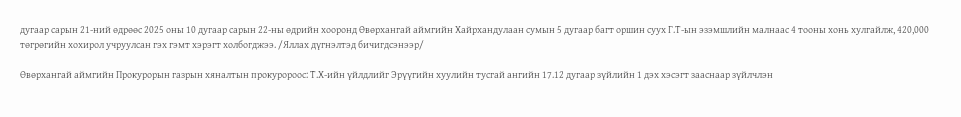дугаар сарын 21-ний өдрөөс 2025 оны 10 дугаар сарын 22-ны өдрийн хооронд Өвөрхангай аймгийн Хайрхандулаан сумын 5 дугаар багт оршин суух Г.Т-ын эзэмшлийн малнаас 4 тооны хонь хулгайлж, 420,000 төгрөгийн хохирол учруулсан гэх гэмт хэрэгт холбогджээ. /Яллах дүгнэлтэд бичигдсэнээр/

Өвөрхангай аймгийн Прокурорын газрын хяналтын прокуророос: Т.Х-ийн үйлдлийг Эрүүгийн хуулийн тусгай ангийн 17.12 дугаар зүйлийн 1 дэх хэсэгт зааснаар зүйлчлэн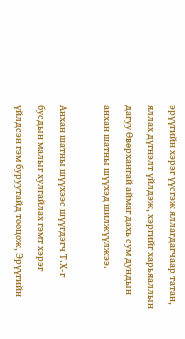эрүүгийн хэрэг үүсгэж яллагдагчаар татан, яллах дүгнэлт үйлдэж, хэргийг харьяаллын дагуу Өвөрхангай аймаг дахь сум дундын анхан шатны шүүхэд шилжүүлжээ.

Анхан шатны шүүхээс шүүгдэгч Т.Х-г бусдын малыг хулгайлах гэмт хэрэг үйлдсэн гэм буруутайд тооцож, Эрүүгийн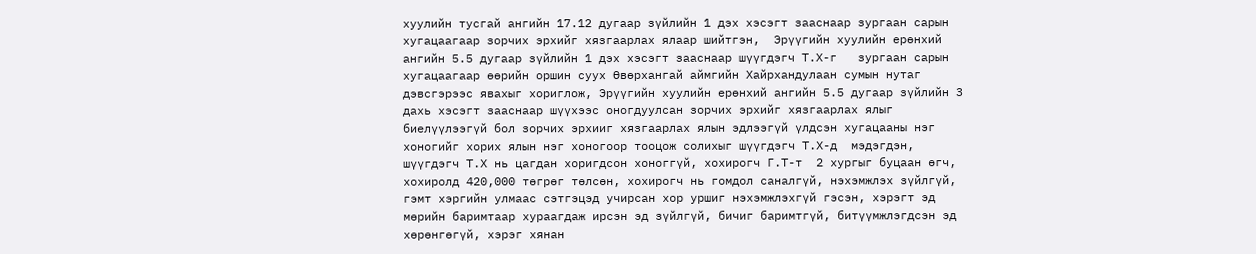хуулийн тусгай ангийн 17.12 дугаар зүйлийн 1 дэх хэсэгт зааснаар зургаан сарын хугацаагаар зорчих эрхийг хязгаарлах ялаар шийтгэн,  Эрүүгийн хуулийн ерөнхий ангийн 5.5 дугаар зүйлийн 1 дэх хэсэгт зааснаар шүүгдэгч Т.Х-г   зургаан сарын хугацаагаар өөрийн оршин суух Өвөрхангай аймгийн Хайрхандулаан сумын нутаг дэвсгэрээс явахыг хориглож, Эрүүгийн хуулийн ерөнхий ангийн 5.5 дугаар зүйлийн 3 дахь хэсэгт зааснаар шүүхээс оногдуулсан зорчих эрхийг хязгаарлах ялыг биелүүлээгүй бол зорчих эрхииг хязгаарлах ялын эдлээгүй үлдсэн хугацааны нэг хоногийг хорих ялын нэг хоногоор тооцож солихыг шүүгдэгч Т.Х-д  мэдэгдэн, шүүгдэгч Т.Х нь цагдан хоригдсон хоноггүй, хохирогч Г.Т-т  2 хургыг буцаан өгч, хохиролд 420,000 төгрөг төлсөн, хохирогч нь гомдол саналгүй, нэхэмжлэх зүйлгүй, гэмт хэргийн улмаас сэтгэцэд учирсан хор уршиг нэхэмжлэхгүй гэсэн, хэрэгт эд мөрийн баримтаар хураагдаж ирсэн эд зүйлгүй, бичиг баримтгүй, битүүмжлэгдсэн эд хөрөнгөгүй, хэрэг хянан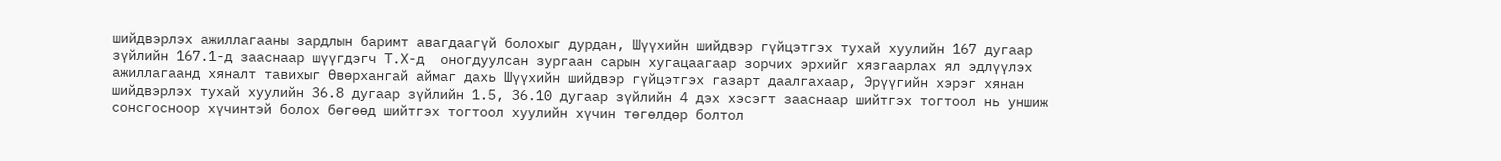шийдвэрлэх ажиллагааны зардлын баримт авагдаагүй болохыг дурдан, Шүүхийн шийдвэр гүйцэтгэх тухай хуулийн 167 дугаар зүйлийн 167.1-д зааснаар шүүгдэгч Т.Х-д  оногдуулсан зургаан сарын хугацаагаар зорчих эрхийг хязгаарлах ял эдлүүлэх ажиллагаанд хяналт тавихыг Өвөрхангай аймаг дахь Шүүхийн шийдвэр гүйцэтгэх газарт даалгахаар, Эрүүгийн хэрэг хянан шийдвэрлэх тухай хуулийн 36.8 дугаар зүйлийн 1.5, 36.10 дугаар зүйлийн 4 дэх хэсэгт зааснаар шийтгэх тогтоол нь уншиж сонсгосноор хүчинтэй болох бөгөөд шийтгэх тогтоол хуулийн хүчин төгөлдөр болтол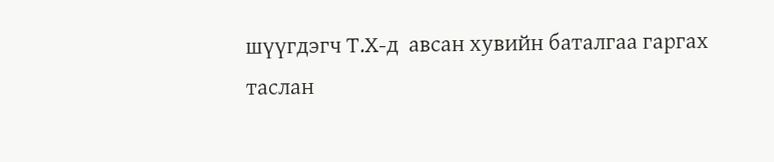шүүгдэгч Т.Х-д  авсан хувийн баталгаа гаргах таслан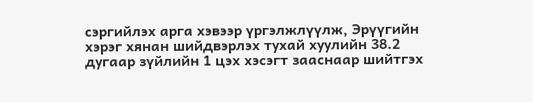сэргийлэх арга хэвээр үргэлжлүүлж, Эрүүгийн хэрэг хянан шийдвэрлэх тухай хуулийн 38.2 дугаар зүйлийн 1 цэх хэсэгт зааснаар шийтгэх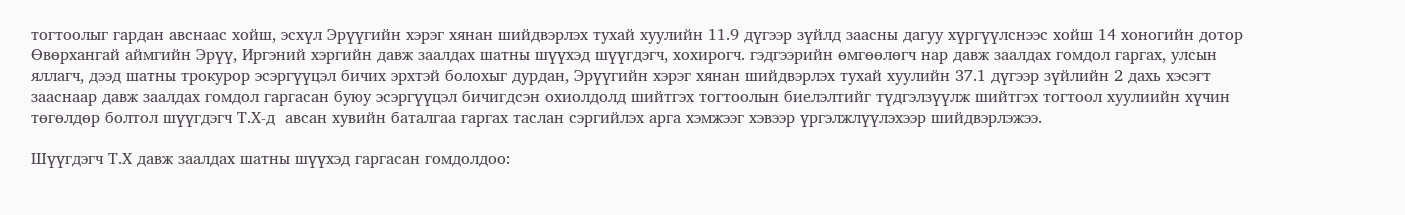тогтоолыг гардан авснаас хойш, эсхүл Эрүүгийн хэрэг хянан шийдвэрлэх тухай хуулийн 11.9 дүгээр зүйлд заасны дагуу хүргүүлснээс хойш 14 хоногийн дотор Өвөрхангай аймгийн Эрүү, Иргэний хэргийн давж заалдах шатны шүүхэд шүүгдэгч, хохирогч. гэдгээрийн өмгөөлөгч нар давж заалдах гомдол гаргах, улсын яллагч, дээд шатны трокурор эсэргүүцэл бичих эрхтэй болохыг дурдан, Эрүүгийн хэрэг хянан шийдвэрлэх тухай хуулийн 37.1 дүгээр зүйлийн 2 дахь хэсэгт зааснаар давж заалдах гомдол гаргасан буюу эсэргүүцэл бичигдсэн охиолдолд шийтгэх тогтоолын биелэлтийг түдгэлзүүлж шийтгэх тогтоол хуулиийн хүчин төгөлдөр болтол шүүгдэгч Т.Х-д  авсан хувийн баталгаа гаргах таслан сэргийлэх арга хэмжээг хэвээр үргэлжлүүлэхээр шийдвэрлэжээ.

Шүүгдэгч Т.Х давж заалдах шатны шүүхэд гаргасан гомдолдоо: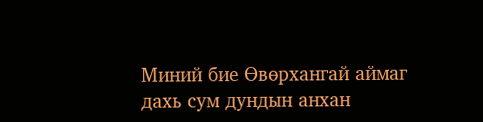Миний бие Өвөрхангай аймаг дахь сум дундын анхан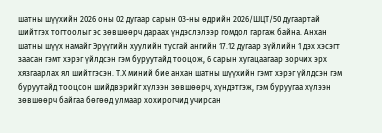шатны шүүхийн 2026 оны 02 дугаар сарын 03-ны өдрийн 2026/ШЦТ/50 дугаартай шийтгэх тогтоолыг эс зөвшөөрч дараах үндэслэлээр гомдол гаргаж байна. Анхан шатны шүүх намайг Эрүүгийн хуулийн тусгай ангийн 17.12 дугаар зүйлийн 1 дэх хэсэгт заасан гэмт хэрэг үйлдсэн гэм буруутайд тооцож, 6 сарын хугацаагаар зорчих эрх хязгаарлах ял шийтгэсэн. Т.Х миний бие анхан шатны шүүхийн гэмт хэрэг үйлдсэн гэм буруутайд тооцсон шийдвэрийг хүлээн зөвшөөрч, хүндэтгэж, гэм буруугаа хүлээн зөвшөөрч байгаа бөгөөд улмаар хохирогчид учирсан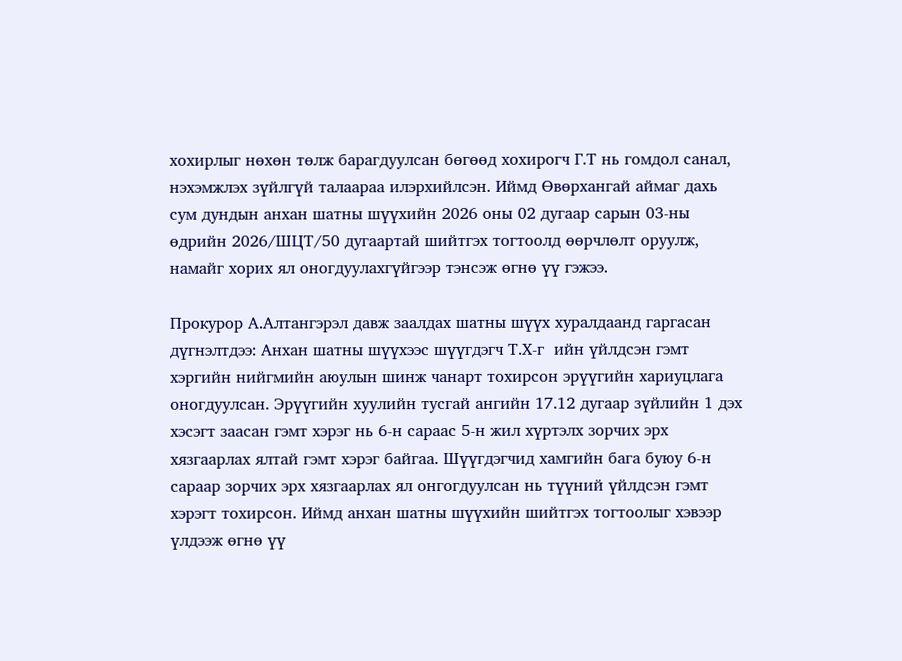хохирлыг нөхөн төлж барагдуулсан бөгөөд хохирогч Г.Т нь гомдол санал, нэхэмжлэх зүйлгүй талаараа илэрхийлсэн. Иймд Өвөрхангай аймаг дахь сум дундын анхан шатны шүүхийн 2026 оны 02 дугаар сарын 03-ны өдрийн 2026/ШЦТ/50 дугаартай шийтгэх тогтоолд өөрчлөлт оруулж, намайг хорих ял оногдуулахгүйгээр тэнсэж өгнө үү гэжээ.

Прокурор А.Алтангэрэл давж заалдах шатны шүүх хуралдаанд гаргасан дүгнэлтдээ: Анхан шатны шүүхээс шүүгдэгч Т.Х-г  ийн үйлдсэн гэмт хэргийн нийгмийн аюулын шинж чанарт тохирсон эрүүгийн хариуцлага оногдуулсан. Эрүүгийн хуулийн тусгай ангийн 17.12 дугаар зүйлийн 1 дэх хэсэгт заасан гэмт хэрэг нь 6-н сараас 5-н жил хүртэлх зорчих эрх хязгаарлах ялтай гэмт хэрэг байгаа. Шүүгдэгчид хамгийн бага буюу 6-н сараар зорчих эрх хязгаарлах ял онгогдуулсан нь түүний үйлдсэн гэмт хэрэгт тохирсон. Иймд анхан шатны шүүхийн шийтгэх тогтоолыг хэвээр үлдээж өгнө үү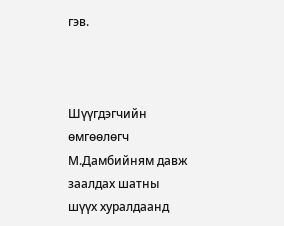гэв.



Шүүгдэгчийн өмгөөлөгч М.Дамбийням давж заалдах шатны шүүх хуралдаанд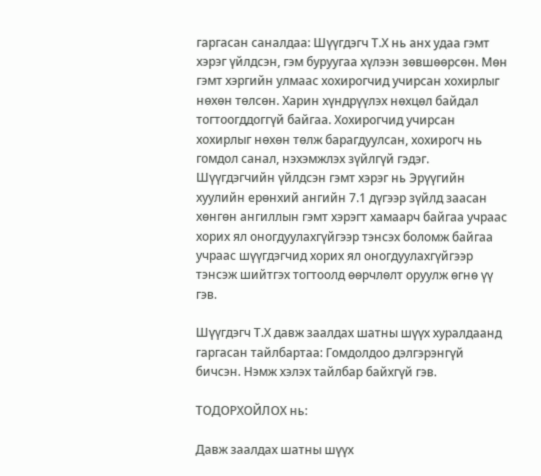гаргасан саналдаа: Шүүгдэгч Т.Х нь анх удаа гэмт хэрэг үйлдсэн, гэм буруугаа хүлээн зөвшөөрсөн. Мөн гэмт хэргийн улмаас хохирогчид учирсан хохирлыг нөхөн төлсөн. Харин хүндрүүлэх нөхцөл байдал тогтоогддоггүй байгаа. Хохирогчид учирсан хохирлыг нөхөн төлж барагдуулсан, хохирогч нь гомдол санал, нэхэмжлэх зүйлгүй гэдэг. Шүүгдэгчийн үйлдсэн гэмт хэрэг нь Эрүүгийн хуулийн ерөнхий ангийн 7.1 дүгээр зүйлд заасан хөнгөн ангиллын гэмт хэрэгт хамаарч байгаа учраас хорих ял оногдуулахгүйгээр тэнсэх боломж байгаа учраас шүүгдэгчид хорих ял оногдуулахгүйгээр тэнсэж шийтгэх тогтоолд өөрчлөлт оруулж өгнө үү гэв.

Шүүгдэгч Т.Х давж заалдах шатны шүүх хуралдаанд гаргасан тайлбартаа: Гомдолдоо дэлгэрэнгүй бичсэн. Нэмж хэлэх тайлбар байхгүй гэв.

ТОДОРХОЙЛОХ нь:

Давж заалдах шатны шүүх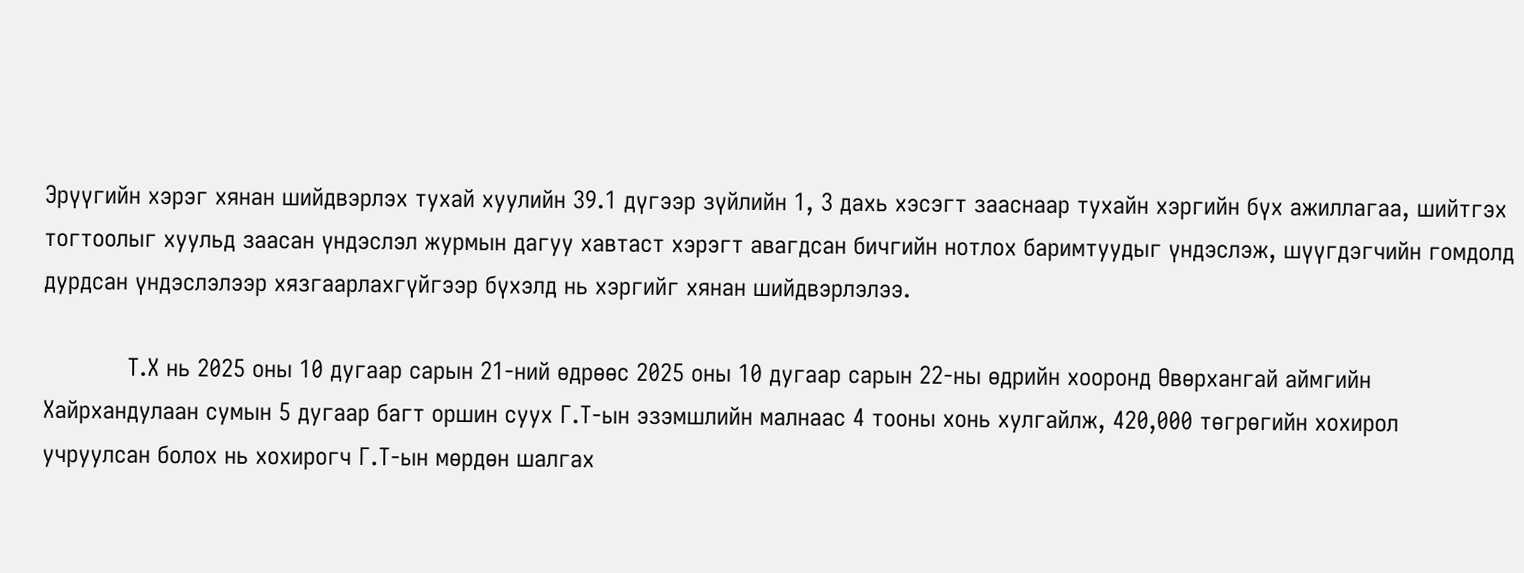Эрүүгийн хэрэг хянан шийдвэрлэх тухай хуулийн 39.1 дүгээр зүйлийн 1, 3 дахь хэсэгт зааснаар тухайн хэргийн бүх ажиллагаа, шийтгэх тогтоолыг хуульд заасан үндэслэл журмын дагуу хавтаст хэрэгт авагдсан бичгийн нотлох баримтуудыг үндэслэж, шүүгдэгчийн гомдолд дурдсан үндэслэлээр хязгаарлахгүйгээр бүхэлд нь хэргийг хянан шийдвэрлэлээ.

            Т.Х нь 2025 оны 10 дугаар сарын 21-ний өдрөөс 2025 оны 10 дугаар сарын 22-ны өдрийн хооронд Өвөрхангай аймгийн Хайрхандулаан сумын 5 дугаар багт оршин суух Г.Т-ын эзэмшлийн малнаас 4 тооны хонь хулгайлж, 420,000 төгрөгийн хохирол учруулсан болох нь хохирогч Г.Т-ын мөрдөн шалгах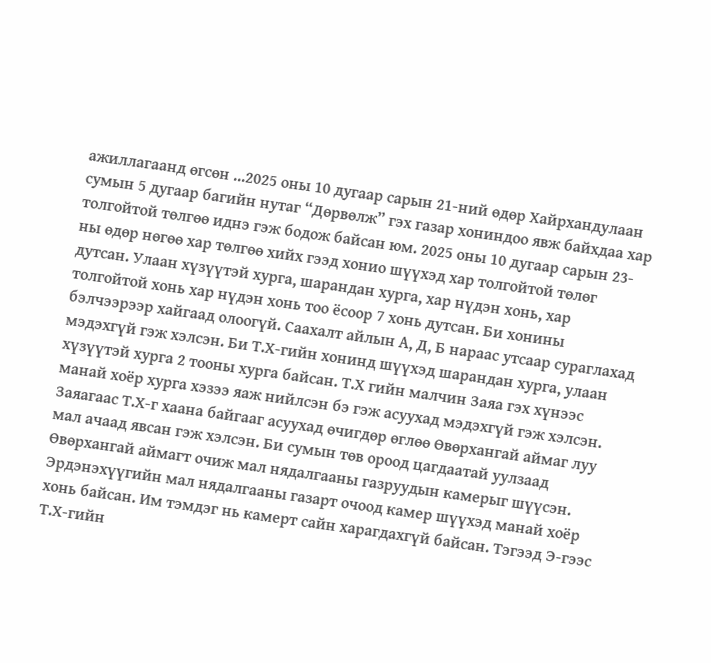ажиллагаанд өгсөн ...2025 оны 10 дугаар сарын 21-ний өдөр Хайрхандулаан сумын 5 дугаар багийн нутаг “Дөрвөлж” гэх газар хониндоо явж байхдаа хар толгойтой төлгөө иднэ гэж бодож байсан юм. 2025 оны 10 дугаар сарын 23-ны өдөр нөгөө хар төлгөө хийх гээд хонио шүүхэд хар толгойтой төлөг дутсан. Улаан хүзүүтэй хурга, шарандан хурга, хар нүдэн хонь, хар толгойтой хонь хар нүдэн хонь тоо ёсоор 7 хонь дутсан. Би хонины бэлчээрээр хайгаад олоогүй. Саахалт айлын А, Д, Б нараас утсаар сураглахад мэдэхгүй гэж хэлсэн. Би Т.Х-гийн хонинд шүүхэд шарандан хурга, улаан хүзүүтэй хурга 2 тооны хурга байсан. Т.Х гийн малчин Заяа гэх хүнээс манай хоёр хурга хэзээ яаж нийлсэн бэ гэж асуухад мэдэхгүй гэж хэлсэн. Заяагаас Т.Х-г хаана байгааг асуухад өчигдөр өглөө Өвөрхангай аймаг луу мал ачаад явсан гэж хэлсэн. Би сумын төв ороод цагдаатай уулзаад Өвөрхангай аймагт очиж мал нядалгааны газруудын камерыг шүүсэн. Эрдэнэхүүгийн мал нядалгааны газарт очоод камер шүүхэд манай хоёр хонь байсан. Им тэмдэг нь камерт сайн харагдахгүй байсан. Тэгээд Э-гээс Т.Х-гийн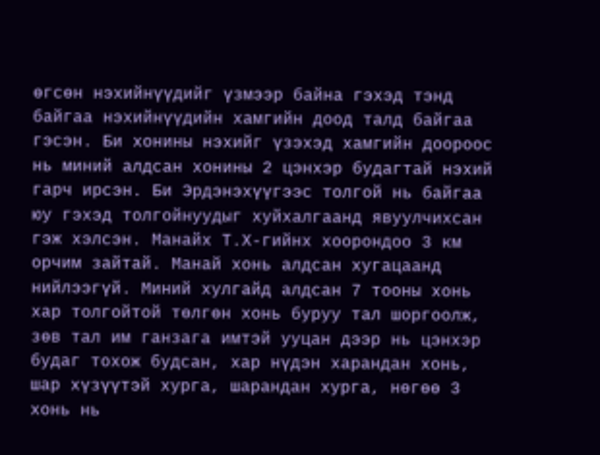өгсөн нэхийнүүдийг үзмээр байна гэхэд тэнд байгаа нэхийнүүдийн хамгийн доод талд байгаа гэсэн. Би хонины нэхийг үзэхэд хамгийн доороос нь миний алдсан хонины 2 цэнхэр будагтай нэхий гарч ирсэн. Би Эрдэнэхүүгээс толгой нь байгаа юу гэхэд толгойнуудыг хуйхалгаанд явуулчихсан гэж хэлсэн. Манайх Т.Х-гийнх хоорондоо 3 км орчим зайтай. Манай хонь алдсан хугацаанд нийлээгүй. Миний хулгайд алдсан 7 тооны хонь хар толгойтой төлгөн хонь буруу тал шоргоолж, зөв тал им ганзага имтэй ууцан дээр нь цэнхэр будаг тохож будсан, хар нүдэн харандан хонь, шар хүзүүтэй хурга, шарандан хурга, нөгөө 3 хонь нь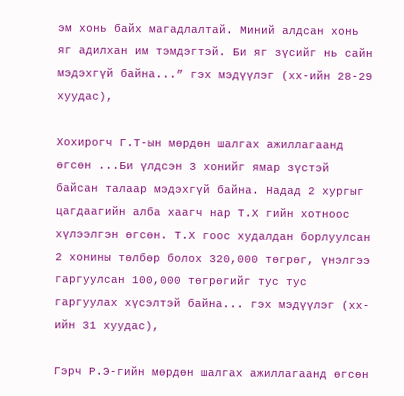эм хонь байх магадлалтай. Миний алдсан хонь яг адилхан им тэмдэгтэй. Би яг зүсийг нь сайн мэдэхгүй байна...” гэх мэдүүлэг (хх-ийн 28-29 хуудас),

Хохирогч Г.Т-ын мөрдөн шалгах ажиллагаанд өгсөн ...Би үлдсэн 3 хонийг ямар зүстэй байсан талаар мэдэхгүй байна. Надад 2 хургыг цагдаагийн алба хаагч нар Т.Х гийн хотноос хүлээлгэн өгсөн. Т.Х гоос худалдан борлуулсан 2 хонины төлбөр болох 320,000 төгрөг, үнэлгээ гаргуулсан 100,000 төгрөгийг тус тус гаргуулах хүсэлтэй байна... гэх мэдүүлэг (хх-ийн 31 хуудас),

Гэрч Р.Э-гийн мөрдөн шалгах ажиллагаанд өгсөн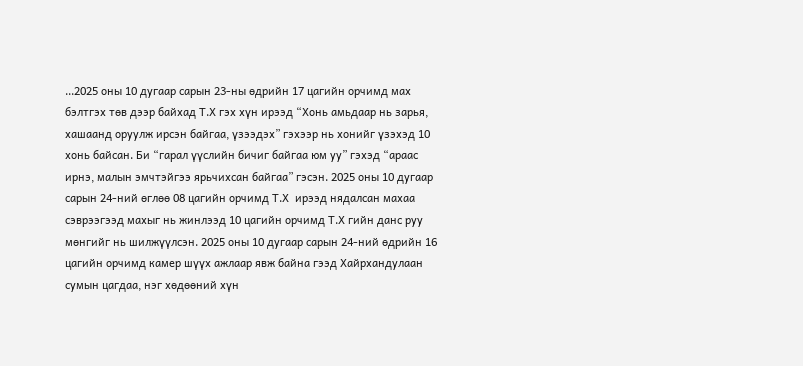...2025 оны 10 дугаар сарын 23-ны өдрийн 17 цагийн орчимд мах бэлтгэх төв дээр байхад Т.Х гэх хүн ирээд “Хонь амьдаар нь зарья, хашаанд оруулж ирсэн байгаа, үзээдэх” гэхээр нь хонийг үзэхэд 10 хонь байсан. Би “гарал үүслийн бичиг байгаа юм уу” гэхэд “араас ирнэ, малын эмчтэйгээ ярьчихсан байгаа” гэсэн. 2025 оны 10 дугаар сарын 24-ний өглөө 08 цагийн орчимд Т.Х  ирээд нядалсан махаа сэврээгээд махыг нь жинлээд 10 цагийн орчимд Т.Х гийн данс руу мөнгийг нь шилжүүлсэн. 2025 оны 10 дугаар сарын 24-ний өдрийн 16 цагийн орчимд камер шүүх ажлаар явж байна гээд Хайрхандулаан сумын цагдаа, нэг хөдөөний хүн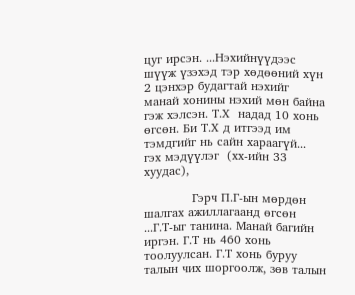цуг ирсэн. ...Нэхийнүүдээс шүүж үзэхэд тэр хөдөөний хүн 2 цэнхэр будагтай нэхийг манай хонины нэхий мөн байна гэж хэлсэн. Т.Х  надад 10 хонь өгсөн. Би Т.Х д итгээд им тэмдгийг нь сайн хараагүй... гэх мэдүүлэг  (хх-ийн 33 хуудас),

            Гэрч П.Г-ын мөрдөн шалгах ажиллагаанд өгсөн ...Г.Т-ыг танина. Манай багийн иргэн. Г.Т нь 460 хонь тоолуулсан. Г.Т хонь буруу талын чих шоргоолж, зөв талын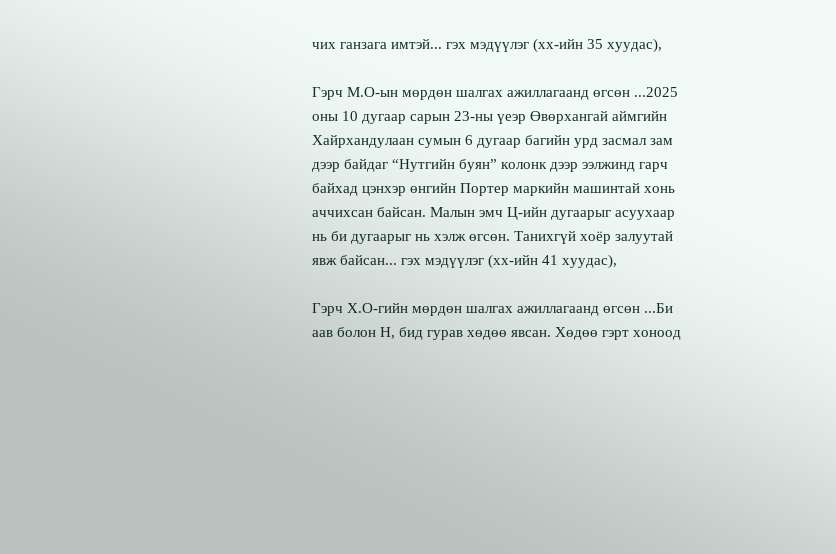чих ганзага имтэй... гэх мэдүүлэг (хх-ийн 35 хуудас),

Гэрч М.О-ын мөрдөн шалгах ажиллагаанд өгсөн ...2025 оны 10 дугаар сарын 23-ны үеэр Өвөрхангай аймгийн Хайрхандулаан сумын 6 дугаар багийн урд засмал зам дээр байдаг “Нутгийн буян” колонк дээр ээлжинд гарч байхад цэнхэр өнгийн Портер маркийн машинтай хонь аччихсан байсан. Малын эмч Ц-ийн дугаарыг асуухаар нь би дугаарыг нь хэлж өгсөн. Танихгүй хоёр залуутай явж байсан... гэх мэдүүлэг (хх-ийн 41 хуудас),

Гэрч Х.О-гийн мөрдөн шалгах ажиллагаанд өгсөн ...Би аав болон Н, бид гурав хөдөө явсан. Хөдөө гэрт хоноод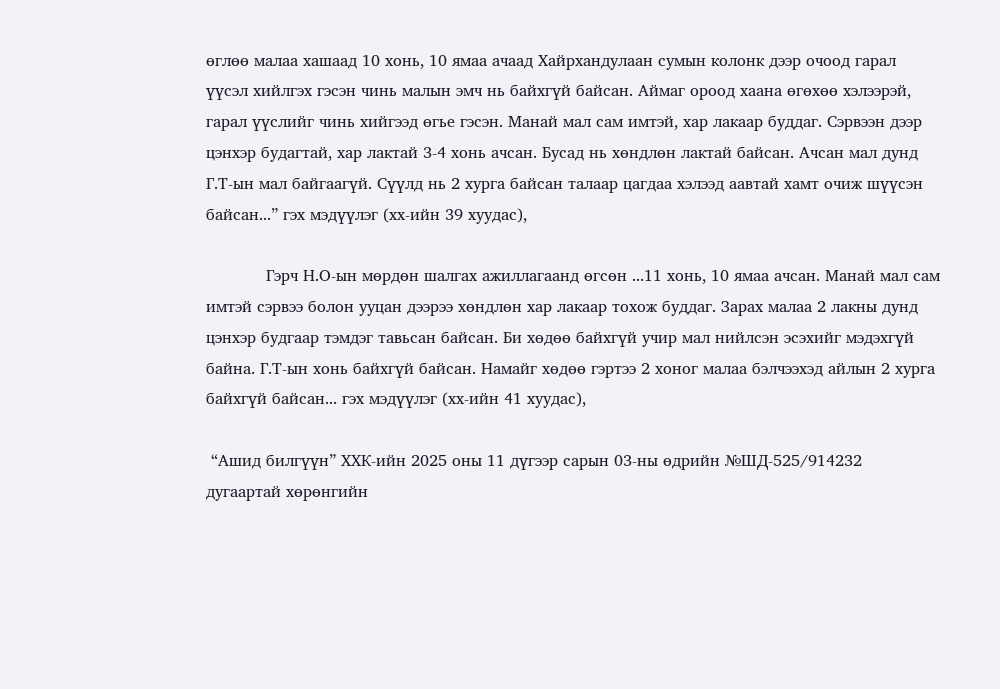өглөө малаа хашаад 10 хонь, 10 ямаа ачаад Хайрхандулаан сумын колонк дээр очоод гарал үүсэл хийлгэх гэсэн чинь малын эмч нь байхгүй байсан. Аймаг ороод хаана өгөхөө хэлээрэй, гарал үүслийг чинь хийгээд өгье гэсэн. Манай мал сам имтэй, хар лакаар буддаг. Сэрвээн дээр цэнхэр будагтай, хар лактай 3-4 хонь ачсан. Бусад нь хөндлөн лактай байсан. Ачсан мал дунд Г.Т-ын мал байгаагүй. Сүүлд нь 2 хурга байсан талаар цагдаа хэлээд аавтай хамт очиж шүүсэн байсан...” гэх мэдүүлэг (хх-ийн 39 хуудас),

            Гэрч Н.О-ын мөрдөн шалгах ажиллагаанд өгсөн ...11 хонь, 10 ямаа ачсан. Манай мал сам имтэй сэрвээ болон ууцан дээрээ хөндлөн хар лакаар тохож буддаг. Зарах малаа 2 лакны дунд цэнхэр будгаар тэмдэг тавьсан байсан. Би хөдөө байхгүй учир мал нийлсэн эсэхийг мэдэхгүй байна. Г.Т-ын хонь байхгүй байсан. Намайг хөдөө гэртээ 2 хоног малаа бэлчээхэд айлын 2 хурга байхгүй байсан... гэх мэдүүлэг (хх-ийн 41 хуудас),

 “Ашид билгүүн” ХХК-ийн 2025 оны 11 дүгээр сарын 03-ны өдрийн №ШД-525/914232 дугаартай хөрөнгийн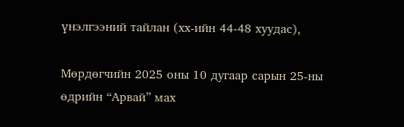үнэлгээний тайлан (хх-ийн 44-48 хуудас),

Мөрдөгчийн 2025 оны 10 дугаар сарын 25-ны өдрийн “Арвай” мах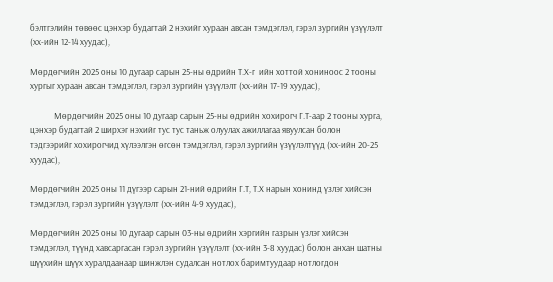бэлтгэлийн төвөөс цэнхэр будагтай 2 нэхийг хураан авсан тэмдэглэл, гэрэл зургийн үзүүлэлт (хх-ийн 12-14 хуудас),

Мөрдөгчийн 2025 оны 10 дугаар сарын 25-ны өдрийн Т.Х-г  ийн хоттой хониноос 2 тооны хургыг хураан авсан тэмдэглэл, гэрэл зургийн үзүүлэлт (хх-ийн 17-19 хуудас),

            Мөрдөгчийн 2025 оны 10 дугаар сарын 25-ны өдрийн хохирогч Г.Т-аар 2 тооны хурга, цэнхэр будагтай 2 ширхэг нэхийг тус тус таньж олуулах ажиллагаа явуулсан болон тэдгээрийг хохирогчид хүлээлгэн өгсөн тэмдэглэл, гэрэл зургийн үзүүлэлтүүд (хх-ийн 20-25 хуудас),

Мөрдөгчийн 2025 оны 11 дүгээр сарын 21-ний өдрийн Г.Т, Т.Х нарын хонинд үзлэг хийсэн тэмдэглэл, гэрэл зургийн үзүүлэлт (хх-ийн 4-9 хуудас),

Мөрдөгчийн 2025 оны 10 дугаар сарын 03-ны өдрийн хэргийн газрын үзлэг хийсэн тэмдэглэл, түүнд хавсаргасан гэрэл зургийн үзүүлэлт (хх-ийн 3-8 хуудас) болон анхан шатны шүүхийн шүүх хуралдаанаар шинжлэн судалсан нотлох баримтуудаар нотлогдон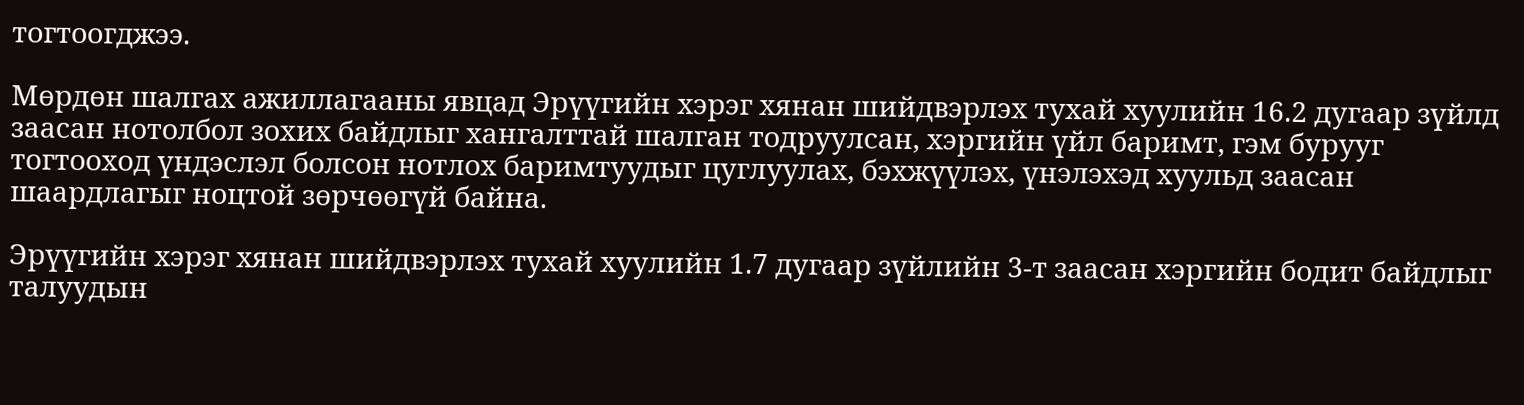тогтоогджээ.

Мөрдөн шалгах ажиллагааны явцад Эрүүгийн хэрэг хянан шийдвэрлэх тухай хуулийн 16.2 дугаар зүйлд заасан нотолбол зохих байдлыг хангалттай шалган тодруулсан, хэргийн үйл баримт, гэм бурууг тогтооход үндэслэл болсон нотлох баримтуудыг цуглуулах, бэхжүүлэх, үнэлэхэд хуульд заасан шаардлагыг ноцтой зөрчөөгүй байна.

Эрүүгийн хэрэг хянан шийдвэрлэх тухай хуулийн 1.7 дугаар зүйлийн 3-т заасан хэргийн бодит байдлыг талуудын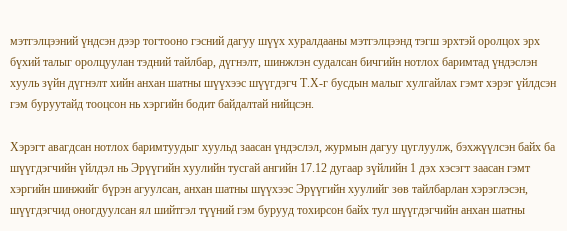мэтгэлцээний үндсэн дээр тогтооно гэсний дагуу шүүх хуралдааны мэтгэлцээнд тэгш эрхтэй оролцох эрх бүхий талыг оролцуулан тэдний тайлбар, дүгнэлт, шинжлэн судалсан бичгийн нотлох баримтад үндэслэн хууль зүйн дүгнэлт хийн анхан шатны шүүхээс шүүгдэгч Т.Х-г бусдын малыг хулгайлах гэмт хэрэг үйлдсэн гэм буруутайд тооцсон нь хэргийн бодит байдалтай нийцсэн.

Хэрэгт авагдсан нотлох баримтуудыг хуульд заасан үндэслэл, журмын дагуу цуглуулж, бэхжүүлсэн байх ба шүүгдэгчийн үйлдэл нь Эрүүгийн хуулийн тусгай ангийн 17.12 дугаар зүйлийн 1 дэх хэсэгт заасан гэмт хэргийн шинжийг бүрэн агуулсан, анхан шатны шүүхээс Эрүүгийн хуулийг зөв тайлбарлан хэрэглэсэн, шүүгдэгчид оногдуулсан ял шийтгэл түүний гэм бурууд тохирсон байх тул шүүгдэгчийн анхан шатны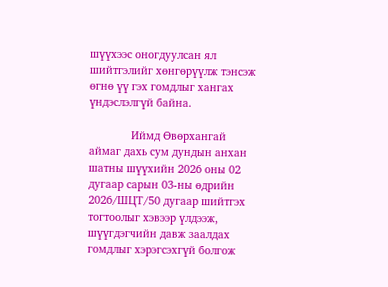шүүхээс оногдуулсан ял шийтгэлийг хөнгөрүүлж тэнсэж өгнө үү гэх гомдлыг хангах үндэслэлгүй байна.

              Иймд Өвөрхангай аймаг дахь сум дундын анхан шатны шүүхийн 2026 оны 02 дугаар сарын 03-ны өдрийн 2026/ШЦТ/50 дугаар шийтгэх тогтоолыг хэвээр үлдээж, шүүгдэгчийн давж заалдах гомдлыг хэрэгсэхгүй болгож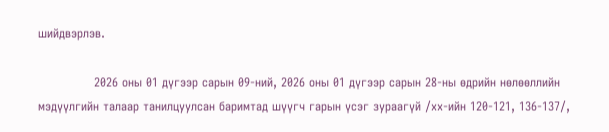шийдвэрлэв.

              2026 оны 01 дүгээр сарын 09-ний, 2026 оны 01 дүгээр сарын 28-ны өдрийн нөлөөллийн мэдүүлгийн талаар танилцуулсан баримтад шүүгч гарын үсэг зураагүй /хх-ийн 120-121, 136-137/,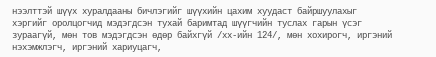нээлттэй шүүх хуралдааны бичлэгийг шүүхийн цахим хуудаст байршуулахыг хэргийг оролцогчид мэдэгдсэн тухай баримтад шүүгчийн туслах гарын үсэг зураагүй, мөн тов мэдэгдсэн өдөр байхгүй /хх-ийн 124/, мөн хохирогч, иргэний нэхэмжлэгч, иргэний хариуцагч,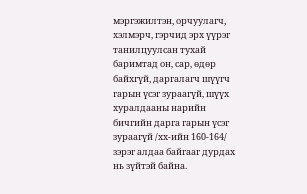мэргэжилтэн, орчуулагч, хэлмэрч, гэрчид эрх үүрэг танилцуулсан тухай баримтад он, сар, өдөр байхгүй, даргалагч шүүгч гарын үсэг зураагүй, шүүх хуралдааны нарийн бичгийн дарга гарын үсэг зураагүй /хх-ийн 160-164/ зэрэг алдаа байгааг дурдах нь зүйтэй байна.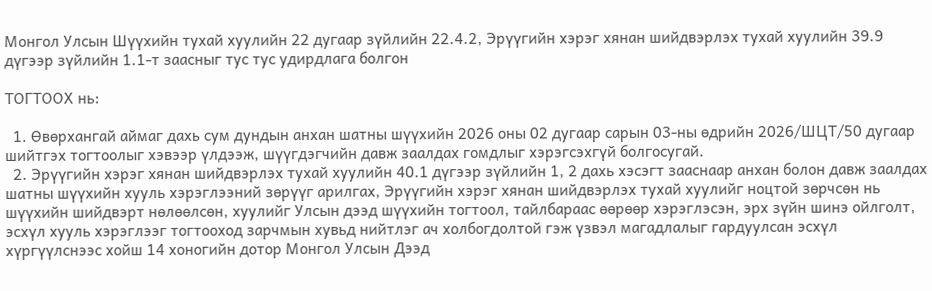Монгол Улсын Шүүхийн тухай хуулийн 22 дугаар зүйлийн 22.4.2, Эрүүгийн хэрэг хянан шийдвэрлэх тухай хуулийн 39.9 дүгээр зүйлийн 1.1-т заасныг тус тус удирдлага болгон

ТОГТООХ нь:

  1. Өвөрхангай аймаг дахь сум дундын анхан шатны шүүхийн 2026 оны 02 дугаар сарын 03-ны өдрийн 2026/ШЦТ/50 дугаар шийтгэх тогтоолыг хэвээр үлдээж, шүүгдэгчийн давж заалдах гомдлыг хэрэгсэхгүй болгосугай.
  2. Эрүүгийн хэрэг хянан шийдвэрлэх тухай хуулийн 40.1 дүгээр зүйлийн 1, 2 дахь хэсэгт зааснаар анхан болон давж заалдах шатны шүүхийн хууль хэрэглээний зөрүүг арилгах, Эрүүгийн хэрэг хянан шийдвэрлэх тухай хуулийг ноцтой зөрчсөн нь шүүхийн шийдвэрт нөлөөлсөн, хуулийг Улсын дээд шүүхийн тогтоол, тайлбараас өөрөөр хэрэглэсэн, эрх зүйн шинэ ойлголт, эсхүл хууль хэрэглээг тогтооход зарчмын хувьд нийтлэг ач холбогдолтой гэж үзвэл магадлалыг гардуулсан эсхүл хүргүүлснээс хойш 14 хоногийн дотор Монгол Улсын Дээд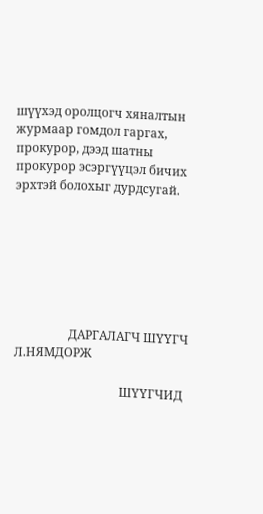шүүхэд оролцогч хяналтын журмаар гомдол гаргах, прокурор, дээд шатны прокурор эсэргүүцэл бичих эрхтэй болохыг дурдсугай.







                  ДАРГАЛАГЧ ШҮҮГЧ                                 Л.НЯМДОРЖ

                                   ШҮҮГЧИД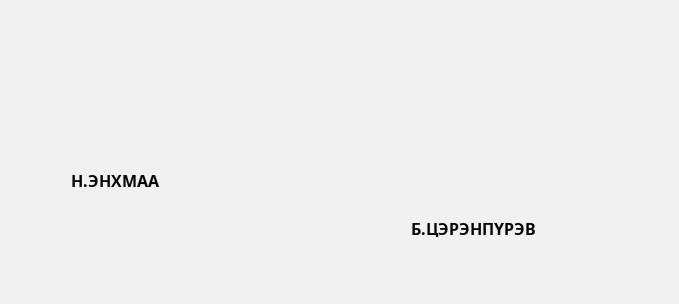Н.ЭНХМАА

                                                                                     Б.ЦЭРЭНПҮРЭВ